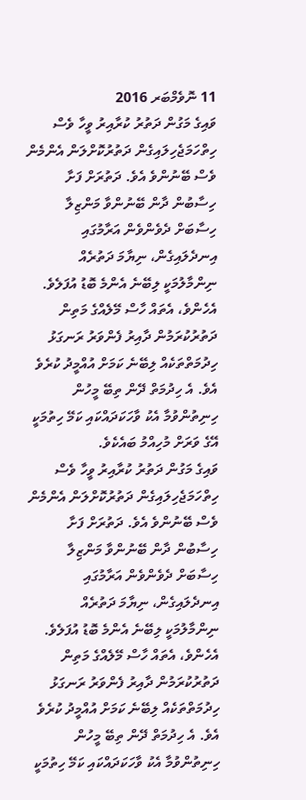11 ނޮވެމްބަރ 2016
ވައިގެ މަގުން ދަތުރު ކުރާއިރު ވީހާ ވެސް ހިތްހަމަޖެހިލައިގެން ދަތުރުކޮށްލަން އެންމެން ވެސް ބޭނުންވެ އެވެ. ދަތުރަށް ފަށާ ހިސާބުން ދާން ބޭނުންވާ މަންޒިލާ ހިސާބަށް ދެވެންވެން އަރާމުގައި އިނދެލައިގެން، ނިޔާމަ ދަތުރެއް ނިންމާލުމަކީ ލިބޭނެ އެންމެ ބޮޑު އުފަލެވެ. އެހެންވެ، އެތައް ހާސް މޭލެއްގެ މަތިން ދަތުރުކުރަމުން ދާއިރު ފެންވަރު ރަނގަޅު ހިދުމަތްތަކެއް ލިބޭނެ ކަމަށް އުއްމީދު ކުރެވެ އެވެ. އެ ހިދުމަތް ދޭން ތިބޭ މީހުން ހިނިތުންވުމާ އެކު ވާހަކަދައްކައި ކަމޭ ހިތުމަކީ އޭގެ ވަރަށް މުހިއްމު ބައެކެވެ.
ވައިގެ މަގުން ދަތުރު ކުރާއިރު ވީހާ ވެސް ހިތްހަމަޖެހިލައިގެން ދަތުރުކޮށްލަން އެންމެން ވެސް ބޭނުންވެ އެވެ. ދަތުރަށް ފަށާ ހިސާބުން ދާން ބޭނުންވާ މަންޒިލާ ހިސާބަށް ދެވެންވެން އަރާމުގައި އިނދެލައިގެން، ނިޔާމަ ދަތުރެއް ނިންމާލުމަކީ ލިބޭނެ އެންމެ ބޮޑު އުފަލެވެ. އެހެންވެ، އެތައް ހާސް މޭލެއްގެ މަތިން ދަތުރުކުރަމުން ދާއިރު ފެންވަރު ރަނގަޅު ހިދުމަތްތަކެއް ލިބޭނެ ކަމަށް އުއްމީދު ކުރެވެ އެވެ. އެ ހިދުމަތް ދޭން ތިބޭ މީހުން ހިނިތުންވުމާ އެކު ވާހަކަދައްކައި ކަމޭ ހިތުމަކީ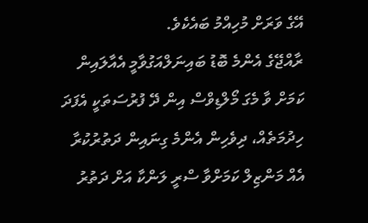އޭގެ ވަރަށް މުހިއްމު ބައެކެވެ.
ރާއްޖޭގެ އެންމެ ބޮޑު ބައިނަލްއަގުވާމީ އެއާލައިން ކަމަށް ވާ މެގަ މޯލްޑިވްސް އިން ދޭ ފުރުސަތަކީ އެފަދަ ހިދުމަތެއް، ދިވެހިން އެންމެ ގިނައިން ދަތުރުކުރާ އެއް މަންޒިލް ކަމަށްވާ ސްރީ ލަންކާ އަށް ދަތުރު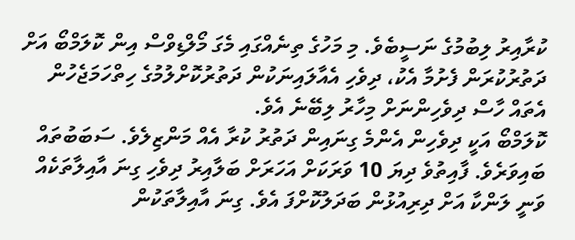ކުރާއިރު ލިބުމުގެ ނަސީބެވެ. މި މަހުގެ ތިނެއްގައި މެގަ މޯލްޑިވްސް އިން ކޮލަމްބޯ އަށް ދަތުރުކުރަން ފެށުމާ އެކު، ދިވެހި އެއާލައިނަކުން ދަތުރުކޮށްލުމުގެ ހިތްހަމަޖެހުން އެތައް ހާސް ދިވެހިންނަށް މިހާރު ލިބޭނެ އެވެ.
ކޮލަމްބޯ އަކީ ދިވެހިން އެންމެ ގިނައިން ދަތުރު ކުރާ އެއް މަންޒިލެވެ. ސަބަބުތައް ބައިވަރެވެ. ފާއިތުވެ ދިޔަ 10 ވަރަކަށް އަހަރަށް ބަލާއިރު ދިވެހި ގިނަ އާއިލާތަކެއް ވަނީ ލަންކާ އަށް ދިރިއުޅުން ބަދަލުކޮށްފަ އެވެ. ގިނަ އާއިލާތަކުން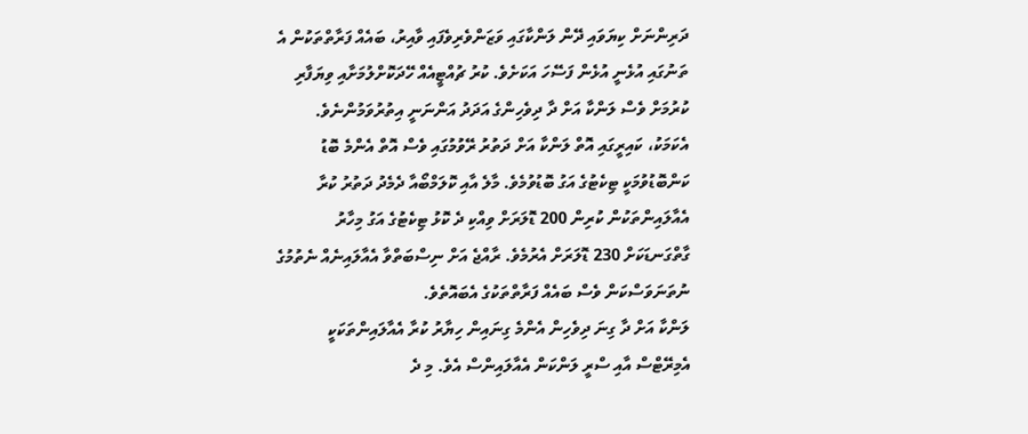ދަރިންނަށް ކިޔަވައި ދޭން ލަންކާގައި ވަޒަންވެރިވެފައި ވާއިރު، ބައެއް ފަރާތްތަކުން އެ ތަނުގައި އުޅެނީ އުޅެން ފަސޭހަ އަކަށެވެ. ކުރު ޗުއްޓީއެއް ހޭދަކޮށްލުމަށާއި ވިޔަފާރި ކުރުމަށް ވެސް ލަންކާ އަށް ދާ ދިވެހިންގެ އަދަދު އަންނަނީ އިތުރުވަމުންނެވެ.
އެކަމަކު، ކައިރީގައި އޮތް ލަންކާ އަށް ދަތުރު ރޭވުމުގައި ވެސް އޮތް އެންމެ ބޮޑު ކަންބޮޑުވުމަކީ ޓިކެޓުގެ އަގު ބޮޑުވުމެވެ. މާލެ އާއި ކޮލަމްބޯއާ ދެމެދު ދަތުރު ކުރާ އެއާލައިންތަކުން ކުރިން 200 ޑޮލަރަށް ވިއްކި ދެ ކޮޅު ޓިކެޓުގެ އަގު މިހާރު ގާތްގަނޑަކަށް 230 ޑޮލަރަށް އެރުމެވެ. ރާއްޖެ އަށް ނިސްބަތްވާ އެއާލައިނެއް ނެތުމުގެ ނުތަނަވަސްކަން ވެސް ބައެއް ފަރާތްތަކުގެ އެބައޮތެވެ.
ލަންކާ އަށް ދާ ގިނަ ދިވެހިން އެންމެ ގިނައިން ހިޔާރު ކުރާ އެއާލައިންތަކަކީ އެމިރޭޓްސް އާއި ސްރީ ލަންކަން އެއާލައިންސް އެވެ. މި ދެ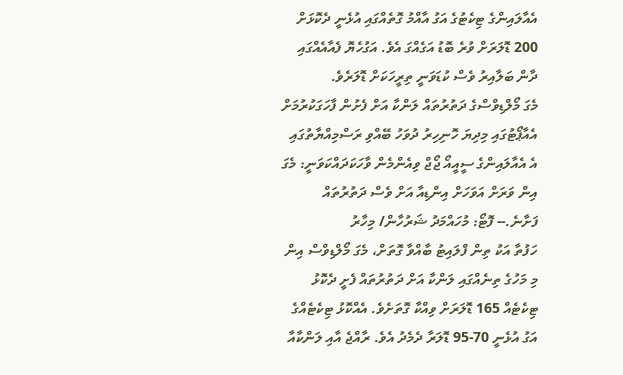އެއާލައިންގެ ޓިކެޓުގެ އަގު އާއްމު ގޮތެއްގައި އުޅެނީ ދެކޮޅަށް 200 ޑޮލަރަށް ވުރެ ބޮޑު އަގެއްގަ އެވެ. އަގުހެޔޮ ފެއާއެއްގައި ދާން ބަލާއިރު ވެސް ކުޑަވަނީ ތިރީހަކަށް ޑޮލަރެވެ.
މެގަ މޯލްޑިވްސްގެ ދަތުރުތައް ލަންކާ އަށް ފެށުން ފާހަގަކުރުމަށް އެއާޕޯޓުގައި މިދިޔަ ހޮނިހިރު ދުވަހު ބޭއްވި ރަސްމިއްޔާތުގައި އެ އެއާލައިންގެ ސީއީއޯ ޖޯޖް ވިއެންމެން ވާހަކަދައްކަވަނީ: މެގަ އިން ވަރަށް އަވަހަށް އިންޑިއާ އަށް ވެސް ދަތުރުތައް ފަށާނެ.-- ފޮޓޯ: މުހައްމަދު ޝަރުހާން/ މިހާރު
ހަފުތާ އަކު ތިން ފްލައިޓު ބާއްވާ ގޮތަށް، މެގަ މޯލްޑިވްސް އިން މި މަހުގެ ތިނެއްގައި ލަންކާ އަށް ދަތުރުތައް ފެށީ ދެކޮޅު ޓިކެޓެއް 165 ޑޮލަރަށް ވިއްކާ ގޮތަށެވެ. އެއްކޮޅު ޓިކެޓެއްގެ އަގު އުޅެނީ 70-95 ޑޮލަރާ ދެމެދު އެވެ. ރާއްޖެ އާއި ލަންކާއާ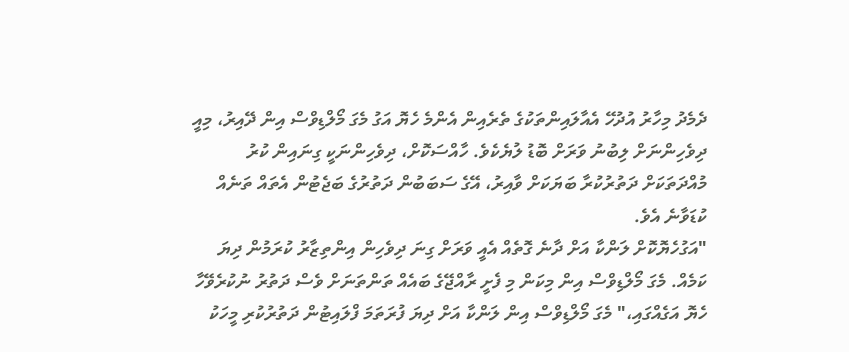ދެމެދު މިހާރު އުދުހޭ އެއާލައިންތަކުގެ ތެރެއިން އެންމެ ހެޔޮ އަގު މެގަ މޯލްޑިވްސް އިން ދޭއިރު، މިއީ ދިވެހިންނަށް ލިބުނު ވަރަށް ބޮޑު ލުޔެކެވެ. ހާއްސަކޮށް، ދިވެހިންނަކީ ގިނައިން ކުރު މުއްދަތަކަށް ދަތުރުކުރާ ބަޔަކަށް ވާއިރު، އޭގެ ސަބަބުން ދަތުރުގެ ބަޖެޓުން އެތައް ތަނެއް ކުޑަވާނެ އެވެ.
"އަގުހެޔޮކޮށް ލަންކާ އަށް ދާނެ ގޮތެއް އެއީ ވަރަށް ގިނަ ދިވެހިން އިންތިޒާރު ކުރަމުން ދިޔަ ކަމެއް. މެގަ މޯލްޑިވްސް އިން މިކަން މި ފެށީ ރާއްޖޭގެ ބައެއް ތަންތަނަށް ވެސް ދަތުރު ނުކުރެވޭހާ ހެޔޮ އަގެއްގައި،" މެގަ މޯލްޑިވްސް އިން ލަންކާ އަށް ދިޔަ ފުރަތަމަ ފްލައިޓުން ދަތުރުކުރި މީހަކު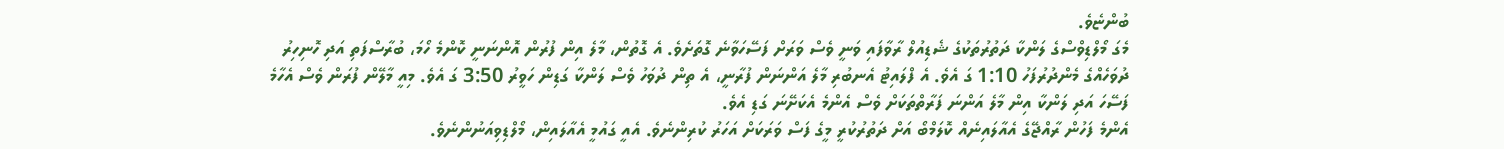ބުންޏެވެ.
މެގަ މޯލްޑިވްސްގެ ލަންކާ ދަތުރުތަކުގެ ޝެޑިއުލް ރާވާފައި ވަނީ ވެސް ވަރަށް ފަސޭހަވާނެ ގޮތަށެވެ. އެ ގޮތުން، މާލެ އިން ފުރުން އޮންނަނީ ކޮންމެ ހޯމަ، ބުރާސްފަތި އަދި ހޮނިހިރު ދުވަހެއްގެ މެންދުރުފަހު 1:10 ގަ އެވެ. އެ ފްލައިޓު އެނބުރި މާލެ އަންނަން ފުރާނީ، އެ ތިން ދުވަހު ވެސް ލަންކާ ގަޑިން ހަވީރު 3:50 ގަ އެވެ. މިއީ މާލޭން ފުރަން ވެސް އެހާމެ ފަސޭހަ އަދި ލަންކާ އިން މާލެ އަންނަ ފަރާތްތަކަށް ވެސް އެންމެ އެކަށޭނަ ގަޑި އެވެ.
އެންމެ ފަހުން ރާއްޖޭގެ އެއާލައިނެއް ކޮލަމްބޯ އަށް ދަތުރުކުރީ މީގެ ފަސް ވަރަކަށް އަހަރު ކުރިންނެވެ. އެއީ ގައުމީ އެއާލައިން، މޯލްޑިވިއަނުންނެވެ.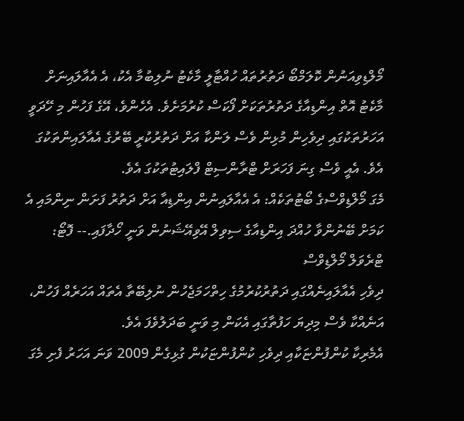މޯލްޑިވިއަނުން ކޮލަމްބޯ ދަތުރުތައް ހުއްޓާލީ މާކެޓު ނުލިބުމާ އެކު، އެ އެއާލައިނަށް މާކެޓު އޮތް އިންޑިއާގެ ދަތުރުތަކަށް ފޯކަސް ކުރުމަށެވެ. އެހެންވެ، އޭގެ ފަހުން މި ހޭދަވީ އަހަރުތަކުގައި ދިވެހިން މުޅިން ވެސް ލަންކާ އަށް ދަތުރުކުރީ ބޭރުގެ އެއާލައިންތަކުގަ އެވެ. އެއީ ވެސް ގިނަ ފަހަރަށް ޓްރާންސިޓް ފްލައިޓުތަކުގަ އެވެ.
މެގަ މޯލްޑިވްސްގެ ބޯޓުތަކެއް: އެ އެއާލައިނުން އިންޑިއާ އަށް ދަތުރު ފަށަން ނިންމައި އެ ކަމަށް ބޭނުންވާ ހުއްދަ އިންޑިއާގެ ސިވިލް އޭވިއޭޝަނުން ވަނީ ހޯދާފައި.-- ފޮޓޯ: ޓްރެވަލް މޯލްޑިވްސް
ދިވެހި އެއާލައިނެއްގައި ދަތުރުކުރުމުގެ ހިތްހަމަޖެހުން ނުލިބޭތާ އެތައް އަހަރެއް ފަހުން، އަނެއްކާ ވެސް މިދިޔަ ހަފުތާގައި އެކަން މި ވަނީ ބަދަލުވެފަ އެވެ.
އެމެރިކާ ކުންފުންޏަކާއި ދިވެހި ކުންފުންޏަކުން ގުޅިގެން 2009 ވަނަ އަހަރު ފެށި މެގަ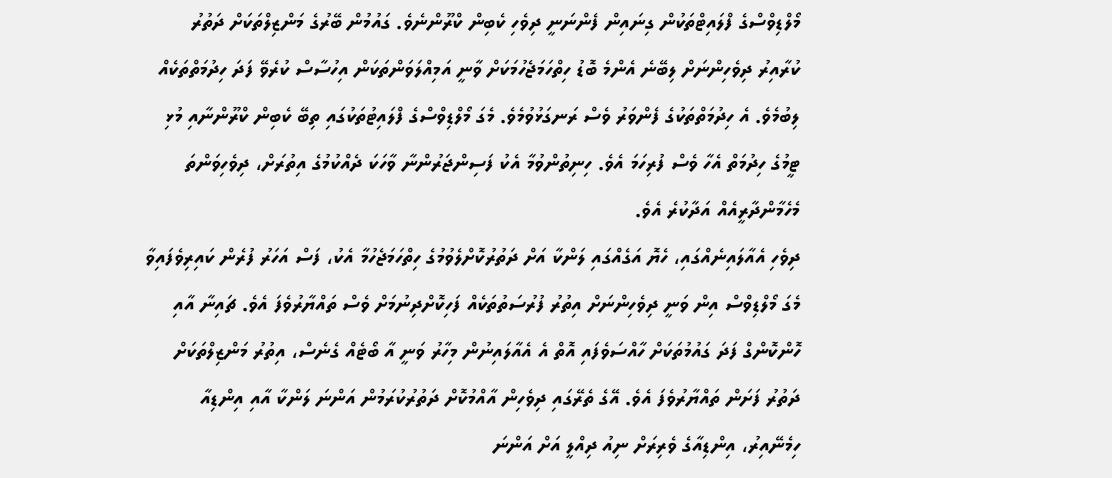މޯލްޑިވްސްގެ ފްލައިޓްތަކުން ގިނައިން ފެންނަނީ ދިވެހި ކެބިން ކްރޫންނެވެ. ގައުމުން ބޭރުގެ މަންޒިލްތަކަށް ދަތުރު ކުރާއިރު ދިވެހިންނަށް ލިބޭނެ އެންމެ ބޮޑު ހިތްހަމަޖެހުމަކަށް ވާނީ އަމިއްލަވަންތަކަން އިހުސާސް ކުރެވޭ ފަދަ ހިދުމަތްތަކެއް ލިބުމެވެ. އެ ހިދުމަތްތަކުގެ ފެންވަރު ވެސް ރަނގަޅުވުމެވެ. މެގަ މޯލްޑިވްސްގެ ފްލައިޓުތަކުގައި ތިބޭ ކެބިން ކްރޫންނާއި މުޅި ޓީމުގެ ހިދުމަތް އެހާ ވެސް ފުރިހަމަ އެވެ. ހިނިތުންވުމާ އެކު ފަސިންޖަރުންނާ ވާހަކަ ދެއްކުމުގެ އިތުރަށް، ދިވެހިވަންތަ މެހެމާންދާރީއެއް އަދާކުރެ އެވެ.
ދިވެހި އެއާލައިނެއްގައި، ހެޔޮ އަގެއްގައި ލަންކާ އަށް ދަތުރުކޮށްލެވުމުގެ ހިތްހަމަޖެހުމާ އެކު، ފަސް އަހަރު ފުރެން ކައިރިވެފައިވާ މެގަ މޯލްޑިވްސް އިން ވަނީ ދިވެހިންނަށް އިތުރު ފުރުސަތުތަކެއް ފަހިކޮށްދިނުމަށް ވެސް ތައްޔާރުވެފަ އެވެ. ޗައިނާ އާއި ހޮންކޮންގް ފަދަ ގައުމުތަކަށް ހާއްސަވެފައި އޮތް އެ އެއާލައިނުން މިހާރު ވަނީ އާ ބޯޓެއް ގެނެސް، އިތުރު މަންޒިލްތަކަށް ދަތުރު ފަށަން ތައްޔާރުވެފަ އެވެ. އޭގެ ތެރޭގައި ދިވެހިން އާއްމުކޮށް ދަތުރުކުރަމުން އަންނަ ލަންކާ އާއި އިންޑިއާ ހިމެނޭއިރު، އިންޑިއާގެ ވެރިރަށް ނިއު ދިއްލީ އަށް އަންނަ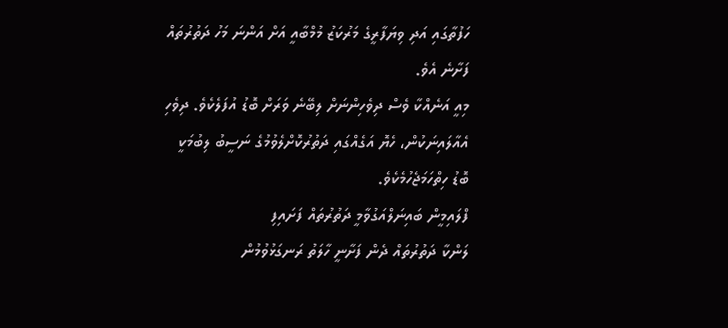ހަފުތާގައި އަދި ވިޔަފާރީގެ މަރުކަޒު މުމްބާއީ އަށް އަންނަ މަހު ދަތުރުތައް ފަށާނެ އެވެ.
މިއީ އަނެއްކާ ވެސް ދިވެހިންނަށް ލިބޭނެ ވަރަށް ބޮޑު އުފަލެކެވެ. ދިވެހި އެއާލައިނަކުން، ހެޔޮ އަގެއްގައި ދަތުރުކޮށްލެވުމުގެ ނަސީބު ލިބުމަކީ ބޮޑު ހިތްހަމަޖެހުމެކެވެ.
ފްލައިމީން ބައިނަލްއަގުވާމީ ދަތުރުތައް ފަށައިފި
ލަންކާ ދަތުރުތައް ދެން ފަށާނީ ހާލަތު ރަނގަޅުވުމުން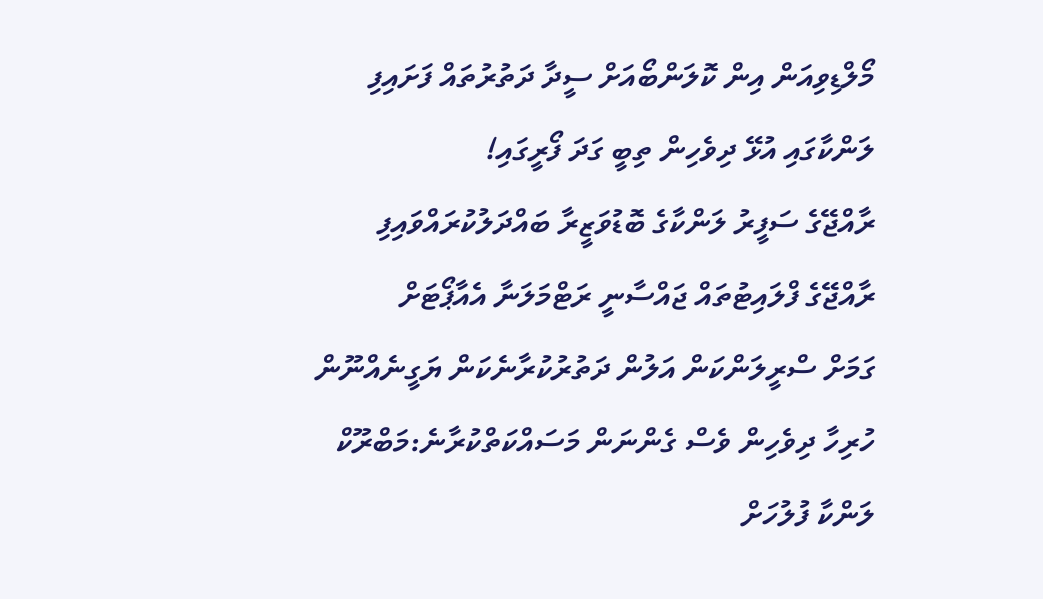މޯލްޑިވިއަން އިން ކޮލަންބޯއަށް ސީދާ ދަތުރުތައް ފަށައިފި
ލަންކާގައި އުޅޭ ދިވެހިން ތިބީ ގަދަ ފޯރީގައި!
ރާއްޖޭގެ ސަފީރު ލަންކާގެ ބޮޑުވަޒީރާ ބައްދަލުކުރައްވައިފި
ރާއްޖޭގެ ފްލައިޓުތައް ޖައްސާނީ ރަޓްމަލަނާ އެއާޕޯޓަށް
ގަމަށް ސްރީލަންކަން އަލުން ދަތުރުކުރާނެކަން ޔަގީނެއްނޫން
ހުރިހާ ދިވެހިން ވެސް ގެންނަން މަސައްކަތްކުރާނެ:މަބްރޫކް
ލަންކާ ފުލުހަށް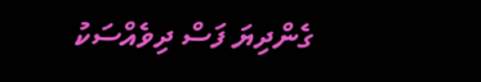ގެންދިޔަ ފަސް ދިވެއްސަކު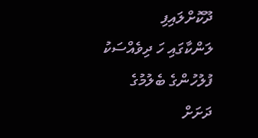ދޫކޮށްލައިފި
ލަންކާގައި ހަ ދިވެއްސަކު ފުލުހުންގެ ބެލުމުގެ ދަށަށް